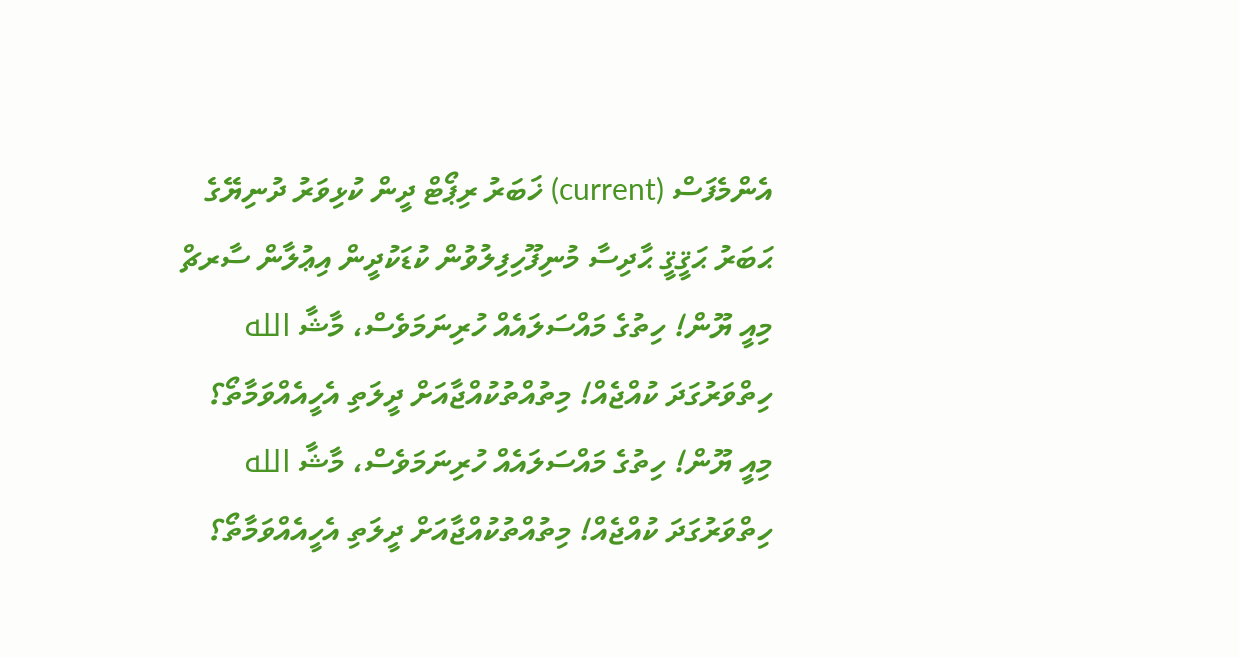އެންމެފަސް (current) ޚަބަރު ރިޕޯޓް ދީން ކުޅިވަރު ދުނިޔޭގެ ޙަބަރު ޙަޤީޤީ ޙާދިސާ މުނިފޫހިފިލުވުން ކުޑަކުދީން އިޢުލާން ސާރޗް
މިއީ ޔޫން! ހިތުގެ މައްސަލައެއް ހުރިނަމަވެސް، މާޝާ الله ހިތްވަރުގަދަ ކުއްޖެއް! މިތުއްތުކުއްޖާއަށް ދީލަތި އެހީއެއްވަމާތޯ؟
މިއީ ޔޫން! ހިތުގެ މައްސަލައެއް ހުރިނަމަވެސް، މާޝާ الله ހިތްވަރުގަދަ ކުއްޖެއް! މިތުއްތުކުއްޖާއަށް ދީލަތި އެހީއެއްވަމާތޯ؟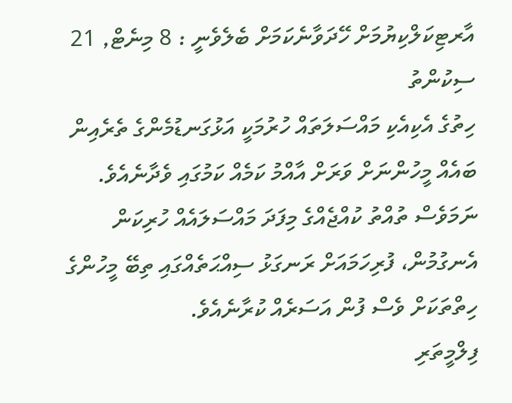އާރޓިކަލްކިޔުމަށް ހޭދަވާނެކަމަށް ބެލެވެނީ : 8 މިނެޓް, 21 ސިކުންތު
ހިތުގެ އެކިއެކި މައްސަލަތައް ހުރުމަކީ އަޅުގަނޑުމެންގެ ތެރެއިން ބައެއް މީހުންނަށް ވަރަށް އާއްމު ކަމެއް ކަމުގައި ވެދާނެއެވެ. ނަމަވެސް ތުއްތު ކުއްޖެއްގެ މިފަދަ މައްސަލައެއް ހުރިކަން އެނގުމުން، ފުރިހަމައަށް ރަނގަޅު ސިއްޙަތެއްގައި ތިބޭ މީހުންގެ ހިތްތަކަށް ވެސް ފުން އަސަރެއް ކުރާނެއެވެ.
ފިލްމީތަރި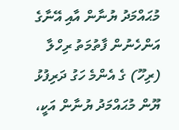މުޙައްމަދު ޔުނާން އާއި އޭނާގެ އަންހެނުން ފާތުމަތު ރިހްލާ (ރިހޫ) ގެ އެންމެ ހަގު ދަރިފުޅު ޔޫން މުޙައްމަދު ޔުނާން އަކީ،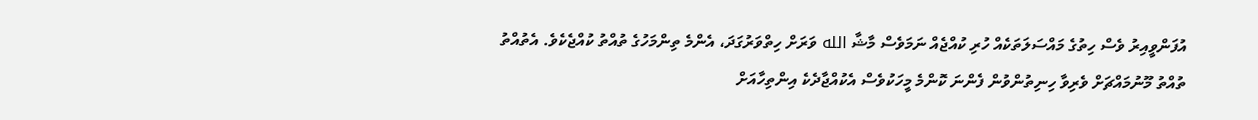އުފަންވީއިރު ވެސް ހިތުގެ މައްސަލަތަކެއް ހުރި ކުއްޖެއް ނަމަވެސް މާޝާ الله ވަރަށް ހިތްވަރުގަދަ، އެންމެ ތިންމަހުގެ ތުއްތު ކުއްޖެކެވެ. އެތުއްތު ތުއްތު މޫނުމައްޗަށް ވެރިވާ ހިނިތުންވުން ފެންނަ ކޮންމެ މީހަކުވެސް އެކުއްޖާދެކެ އިންތިހާއަށް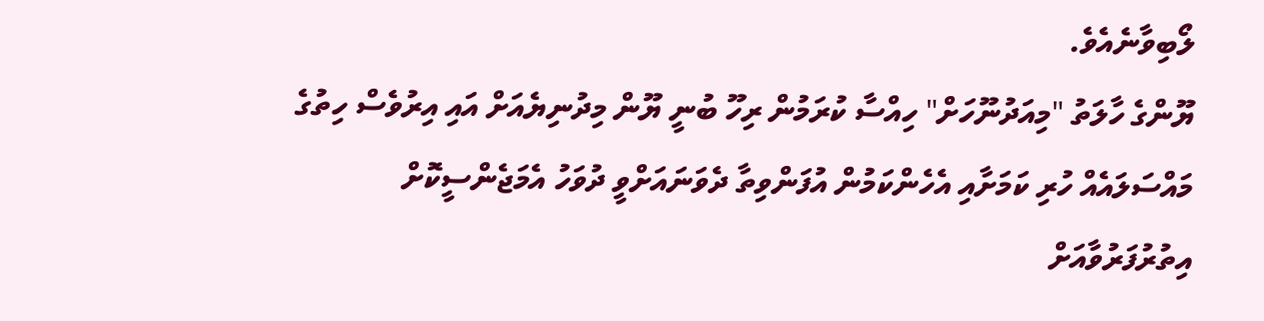ލޯބިވާނެއެވެ.
ޔޫންގެ ހާލަތު "މިއަދުނޫހަށް" ހިއްސާ ކުރަމުން ރިހޫ ބުނީ ޔޫން މިދުނިޔެއަށް އައި އިރުވެސް ހިތުގެ މައްސަލައެއް ހުރި ކަމަށާއި އެހެންކަމުން އުފަންވިތާ ދެވަނައަށްވީ ދުވަހު އެމަޖެންސީކޮށް އިތުރުފަރުވާއަށް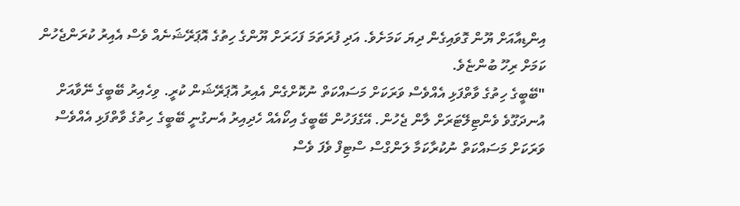އިންޑިއާއަށް ޔޫން ގޮވައިގެން ދިޔަ ކަމަށެވެ. އަދި ފުރަތަމަ ފަހަރަށް ޔޫންގެ ހިތުގެ އޮޕަރޭޝަނެއް ވެސް އެއިރު ކުރަންޖެހުން ކަމަށް ރިހޫ ބުންޏެވެ.
"ބޭބީގެ ހިތުގެ ވާތްފަޅި އެއްވެސް ވަރަކަށް މަސައްކަތް ނުކޮށްގެން އެއިރު އޮޕަރޭޝަން ކުރީ. ވިހެއިރު ބޭބީގެ ނޭވާއަށް އުނދަގޫވެ ވެންޓިލޭޓަރަށް ލާން ޖެހުން. އޭގެފަހުން ބޭބީގެ އިކޯއެއް ހެދިއިރު އެނގުނީ ބޭބީގެ ހިތުގެ ވާތްފަޅި އެއްވެސް ވަރަކަށް މަސައްކަތް ނުކުރާކަމާ ލަންގްސް ސްޓިފް ވެފަ ވެސް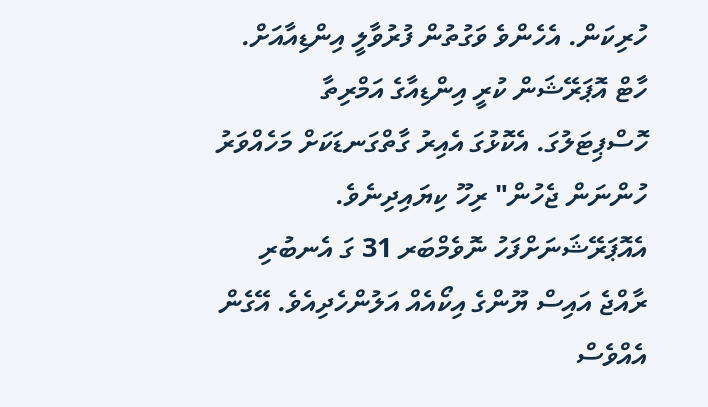ހުރިކަން. އެހެންވެ ވަގުތުން ފުރުވާލީ އިންޑިއާއަށް. ހާޓް އޮޕަރޭޝަން ކުރީ އިންޑިއާގެ އަމްރިތާ ހޮސްޕިޓަލުގަ. އެކޮޅުގަ އެއިރު ގާތްގަނޑަކަށް މަހެއްވަރު ހުންނަން ޖެހުން" ރިހޫ ކިޔައިދިނެވެ.
އެއޮޕަރޭޝަނަށްފަހު ނޮވެމްބަރ 31 ގަ އެނބުރި ރާއްޖެ އައިސް ޔޫންގެ އިކޯއެއް އަލުންހެދިއެވެ. އޭގެން އެއްވެސް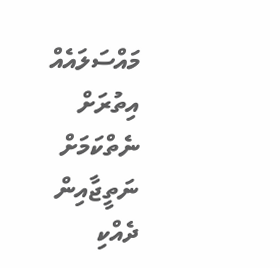މައްސަލައެއް އިތުރަށް ނެތްކަމަށް ނަތީޖާއިން ދެއްކި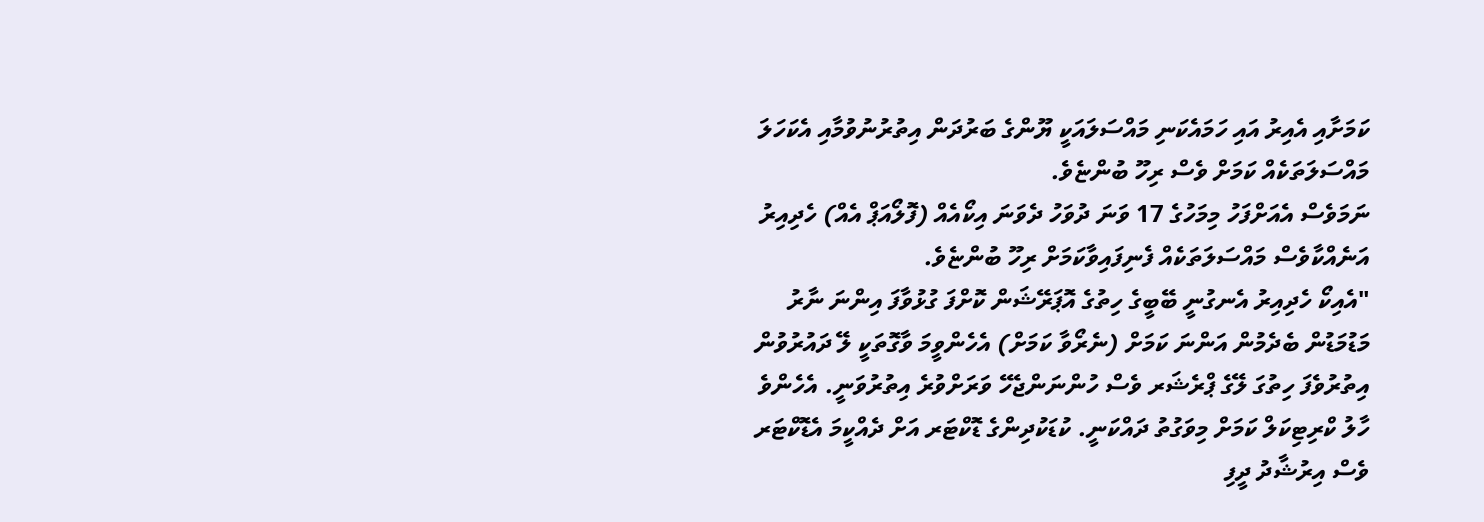ކަމަށާއި އެއިރު އައި ހަމައެކަނި މައްސަލައަކީ ޔޫންގެ ބަރުދަން އިތުރުނުވުމާއި އެކަހަލަ މައްސަލަތަކެއް ކަމަށް ވެސް ރިހޫ ބުންޏެވެ.
ނަމަވެސް އެއަށްފަހު މިމަހުގެ 17 ވަނަ ދުވަހު ދެވަނަ އިކޯއެއް (ފޮލޯއަޕް އެއް) ހެދިއިރު އަނެއްކާވެސް މައްސަލަތަކެއް ފެނިފައިވާކަމަށް ރިހޫ ބުންޏެވެ.
"އެއިކޯ ހެދިއިރު އެނގުނީ ބޭބީގެ ހިތުގެ އޮޕަރޭޝަން ކޮށްފަ ގުޅުވާފަ އިންނަ ނާރު މަޑުމަޑުން ބެދެމުން އަންނަ ކަމަށް (ނެރޯވާ ކަމަށް) އެހެންވީމަ ވާގޮތަކީ ލޭ ދައުރުވުން އިތުރުވެފަ ހިތުގަ ލޭގެ ޕްރެޝަރ ވެސް ހުންނަންޖެހޭ ވަރަށްވުރެ އިތުރުވަނީ. އެހެންވެ ހާލު ކްރިޓިކަލް ކަމަށް މިވަގުތު ދައްކަނީ. ކުޑަކުދިންގެ ޑޮކްޓަރ އަށް ދެއްކީމަ އެޑޮކްޓަރ ވެސް އިރުޝާދު ދީފި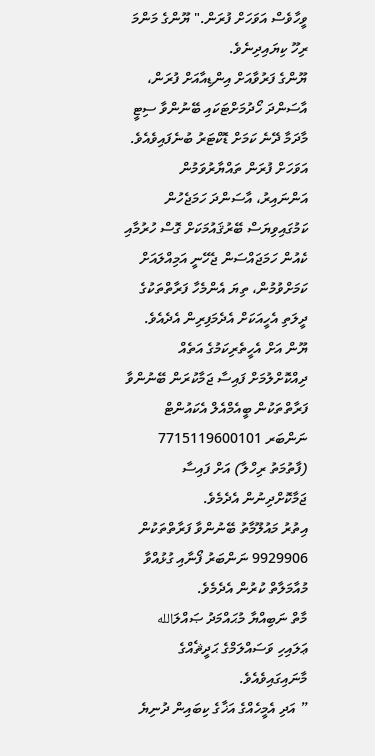ވީހާވެސް އަވަހަށް ފުރަން." ޔޫންގެ މަންމަ ރިހޫ ކިޔައިދިނެވެ.
ޔޫންގެ ފަރުވާއަށް އިންޑިއާއަށް ފުރަން، އާސަންދަ ހޯދުމަށްޓަކައި ބޭނުންވާ ސިޓީ މާދަމާ ދޭނެ ކަމަށް ޑޮކްޓަރު ބުނެފައިވެއެވެ. އަވަހަށް ފުރަން ތައްޔާރުވަމުން އަންނައިރު، އާސަންދަ ހަމަޖެހުން ކަމުގައިވިޔަސް ބޭރުޤައުމަކަށް ގޮސް ހުރުމާއި ކެއުން ހަމަޖައްސަން ޖެހޭނީ އަމިއްލައަށް ކަމަށްވުމުން، ތިޔަ އެންމެހާ ފަރާތްތަކުގެ ދީލަތި އެހީއަކަށް އެދެމަފިރިން އެދެއެވެ.
ޔޫން އަށް އެހީތެރިކަމުގެ އަތެއް ދިއްކޮށްލުމަށް ފައިސާ ޖަމާކުރަން ބޭނުންވާ ފަރާތްތަކުން ބީއެމްއެލް އެކައުންޓް ނަންބަރ 7715119600101 (ފާތުމަތު ރިހްލާ) އަށް ފައިސާ ޖަމާކޮށްދިނުން އެދެމެވެ.
އިތުރު މައުލޫމާތު ބޭނުންވާ ފަރާތްތަކުން 9929906 ނަންބަރު ފޯނާއި ގުޅުއްވާ މުއާމަލާތް ކުރުން އެދެމެވެ.
މާތް ނަބިއްޔާ މުޙައްމަދު ޞައްލަالله ޢަލައިހި ވަސައްލަމްގެ ޙަދީޘެއްގެ މާނައިގައިވެއެވެ.
” އަދި އެމީހެއްގެ އަޚާގެ ކިބައިން ދުނިޔެ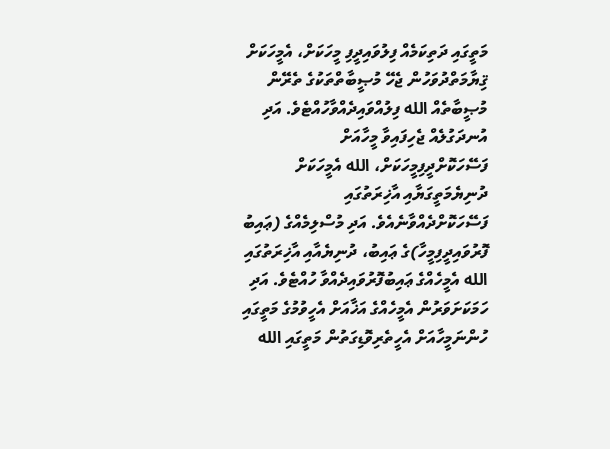މަތީގައި ދަތިކަމެއް ފިލުވައިދީފި މީހަކަށް، އެމީހަކަށް ޤިޔާމަތްދުވަހުން ޖެހޭ މުޞީބާތްތަކުގެ ތެރޭން މުޞީބާތެއް الله ފިލުއްވައިދެއްވާހުއްޓެވެ. އަދި އުނދަގުލެއް ޖެހިފައިވާ މީހާއަށް ފަސޭހަކޮށްދީފިމީހަކަށް، الله އެމީހަކަށް ދުނިޔެމަތީގަޔާއި އާޚިރަތުގައި ފަސޭހަކޮށްދެއްވާނެއެވެ. އަދި މުސްލިމެއްގެ (ޢައިބު ފޮރުވައިދީފިމީހާ)ގެ ޢައިބު، ދުނިޔެއާއި އާޚިރަތުގައި الله އެމީހެއްގެ ޢައިބުފޮރުވައިދެއްވާ ހުއްޓެވެ. އަދި ހަމަކަށަވަރުން އެމީހެއްގެ އަޚާއަށް އެހީވުމުގެ މަތީގައި ހުންނަމީހާއަށް އެހީތެރިވޮޑިގަތުން މަތީގައި الله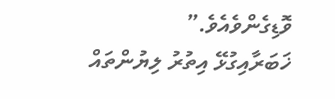ވޮޑިގެންވެއެވެ.”
ޚަބަރާއިގުޅޭ އިތުރު ލިޔުންތައް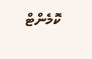ކޮމެންޓް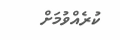ކުރެއްވުމަށް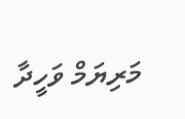މަރިޔަމް ވަހީދާ